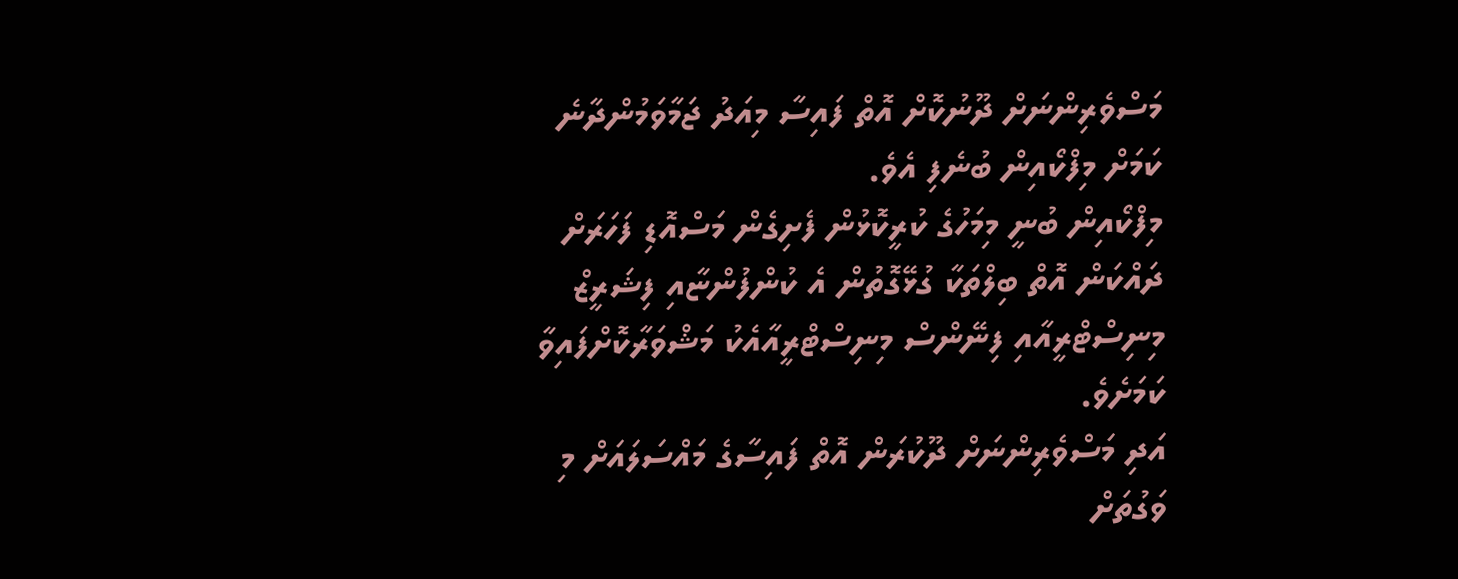މަސްވެރިންނަށް ދޫނުކޮށް އޮތް ފައިސާ މިއަދު ޖަމާވަމުންދާނެ ކަމަށް މިފްކޯއިން ބުނެފި އެވެ.
މިފްކޯއިން ބުނީ މިމަހުގެ ކުރީކޮޅުން ފެށިގެން މަސްއޮޑި ފަހަރަށް ދައްކަން އޮތް ބިލްތަކާ ގުޅޭގޮތުން އެ ކުންފުންޏާއި ފިޝަރީޒް މިނިސްޓްރީއާއި ފިނޭންސް މިނިސްޓްރީއާއެކު މަޝްވަރާކޮށްފައިވާ ކަމަށެވެ.
އަދި މަސްވެރިންނަށް ދޫކުރަން އޮތް ފައިސާގެ މައްސަލައަށް މި ވަގުތަށް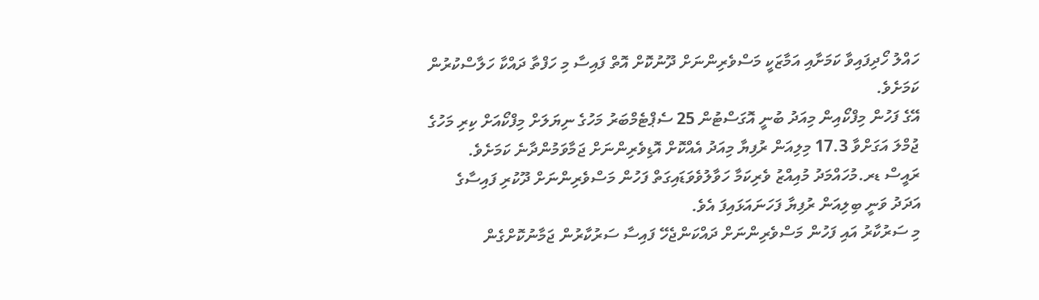ހައްލު ހޯދިފައިވާ ކަމަށާއި އަމާޒަކީ މަސްވެރިންނަށް ދޫނުކޮށް އޮތް ފައިސާ މި ހަފްތާ ދައްކާ ހަލާސްކުރުން ކަމަށެވެ.
އޭގެ ފަހުން މިފްކޯއިން މިއަދު ބުނީ އޮގަސްޓުން 25 ސެޕްޓެމްބަރު މަހުގެ ނިޔަލަށް މިފްކޯއަށް ކިރި މަހުގެ ޖުމްލަ އަގަށްވާ 17.3 މިލިއަން ރުފިޔާ މިއަދު އެއްކޮށް އޮޑިވެރިންނަށް ޖަމާވަމުންދާނެ ކަމަށެވެ.
ރައީސް ޑރ.މުހައްމަދު މުއިއްޒު ވެރިކަމާ ހަވާލުވެވަޑައިގަތް ފަހުން މަސްވެރިންނަށް ދޫކުރި ފައިސާގެ އަދަދު ވަނީ ބިލިއަން ރުފިޔާ ފަހަނައަޅައިފަ އެވެ.
މި ސަރުކާރު އައި ފަހުން މަސްވެރިންނަށް ދައްކަންޖެހޭ ފައިސާ ސަރުކާރުން ޖަމާނުކޮށްގެން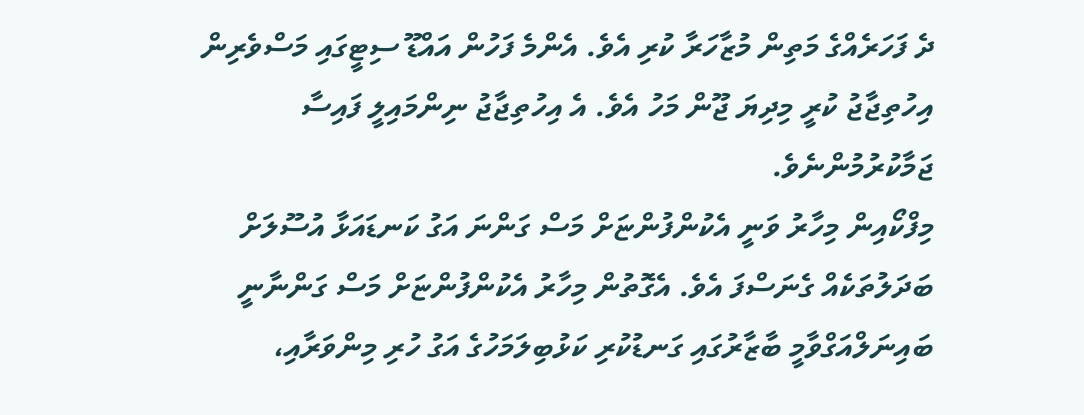ދެ ފަހަރެއްގެ މަތިން މުޒާހަރާ ކުރި އެވެ. އެންމެ ފަހުން އައްޑޫ ސިޓީގައި މަސްވެރިން އިހުތިޖާޖު ކުރީ މިދިޔަ ޖޫން މަހު އެވެ. އެ އިހުތިޖާޖު ނިންމައިލީ ފައިސާ ޖަމާކުރުމުންނެވެ.
މިފްކޯއިން މިހާރު ވަނީ އެކުންފުންޏަށް މަސް ގަންނަ އަގު ކަނޑައަޅާ އުސޫލަށް ބަދަލުތަކެއް ގެނަސްފަ އެވެ. އެގޮތުން މިހާރު އެކުންފުންޏަށް މަސް ގަންނާނީ ބައިނަލްއަގްވާމީ ބާޒާރުގައި ގަނޑުކުރި ކަޅުބިލަމަހުގެ އަގު ހުރި މިންވަރާއި،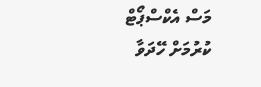މަސް އެކްސްޕޯޓް ކުރުމަށް ހޭދަވާ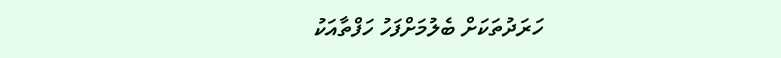ހަރަދުތަކަށް ބެލުމަށްފަހު ހަފްތާއަކު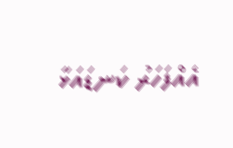އެއްފަހަރު ކަނޑައަޅާ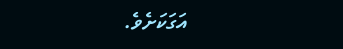އަގަކަށެވެ.